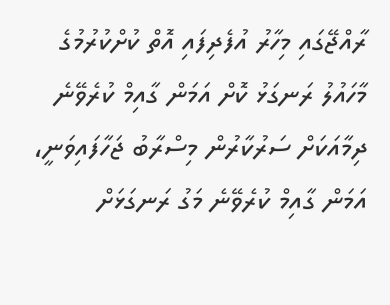ރާއްޖޭގައި މިހާރު އުފެދިފައި އޮތް ކުށްކުރުމުގެ މާހައުލު ރަނގަޅު ކޮށް އަމަން ގާއިމް ކުރެވޭނެ ދިމާއަކަށް ސަރުކާރުން މިސްރާބު ޖަހާފައިވަނީ، އަމަން ގާއިމް ކުރެވޭނެ މަގު ރަނގަޅަށް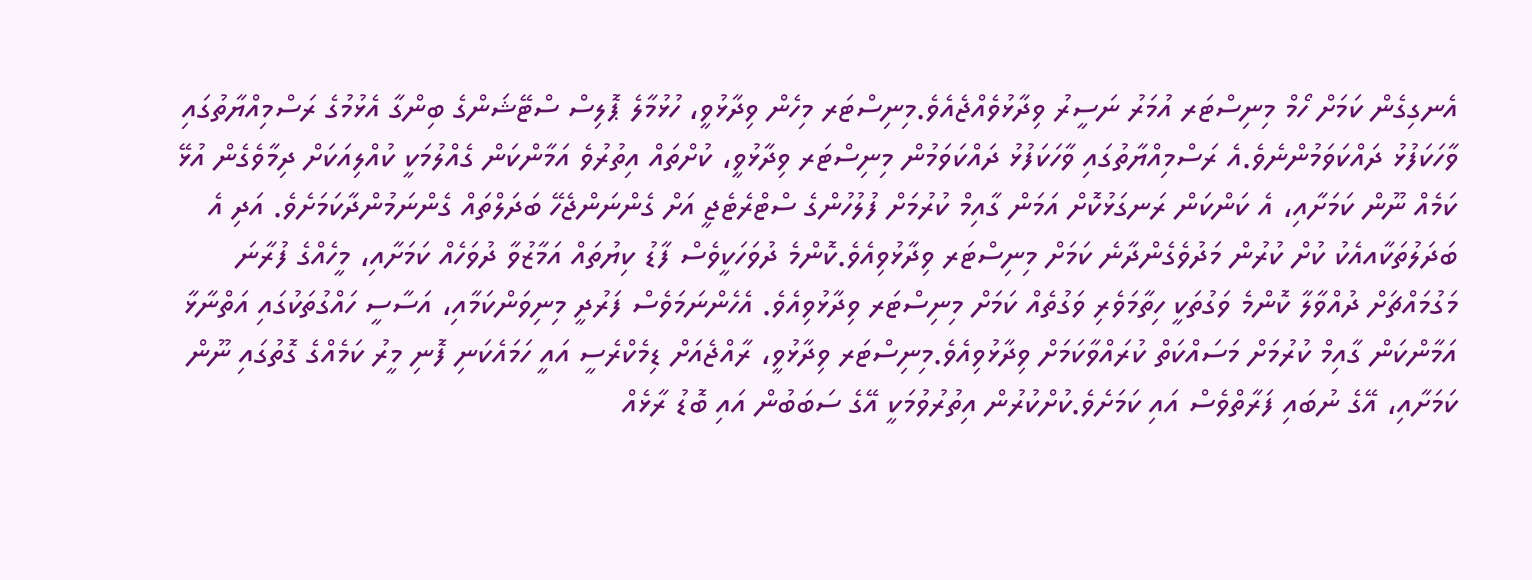އެނގިގެން ކަމަށް ހޯމް މިނިސްޓަރ އުމަރު ނަސީރު ވިދާޅުވެއްޖެއެވެ.މިނިސްޓަރ މިހެން ވިދާޅުވީ، ހުޅުމާލެ ޕޮލިސް ސްޓޭޝަންގެ ބިންގާ އެޅުމުގެ ރަސްމިއްޔާތުގައި ވާހަކަފުޅު ދައްކަވަމުންނެވެ.އެ ރަސްމިއްޔާތުގައި ވާހަކަފުޅު ދައްކަވަމުން މިނިސްޓަރ ވިދާޅުވީ، ކުށްތައް އިތުރުވެ އަމާންކަން ގެއްލުމަކީ ކުއްލިއަކަށް ދިމާވެގެން އުޅޭ ކަމެއް ނޫން ކަމަށާއި، އެ ކަންކަން ރަނގަޅުކޮށް އަމަން ގާއިމް ކުރުމަށް ފުލުހުންގެ ސްޓްރެޓެޖީ އަށް ގެންނަންޖެހޭ ބަދަލްތައް ގެންނަމުންދާކަމަށެވެ. އަދި އެ ބަދަލުތަކާއއެކު ކުށް ކުރުން މަދުވެގެންދާނެ ކަމަށް މިނިސްޓަރ ވިދާޅުވިއެވެ.ކޮންމެ ދުވަހަކީވެސް ފާޑު ކިޔުތައް އަމާޒުވާ ދުވަހެއް ކަމަށާއި، މީހެއްގެ ފުރާނަ މަގުމައްޗަށް ދުއްވާލާ ކޮންމެ ވަގުތަކީ ހިތާމަވެރި ވަގުތެއް ކަމަށް މިނިސްޓަރ ވިދާޅުވިއެވެ. އެހެންނަމަވެސް ފަރުދީ މިނިވަންކަމާއި، އަސާސީ ހައްގުތަކުގައި އަތްނާޅާ އަމާންކަން ގާއިމް ކުރުމަށް މަސައްކަތް ކުރައްވާކަމަށް ވިދާޅުވިއެވެ.މިނިސްޓަރ ވިދާޅުވީ، ރާއްޖެއަށް ޑިމެކްރެސީ އައީ ހަމައެކަނި ފޮނި މީރު ކަމެއްގެ ގޮތުގައި ނޫން ކަމަށާއި، އޭގެ ނުބައި ފަރާތްވެސް އައި ކަމަށެވެ.ކުށްކުރުން އިތުރުވުމަކީ އޭގެ ސަބަބުން އައި ބޮޑު ރާޅެއް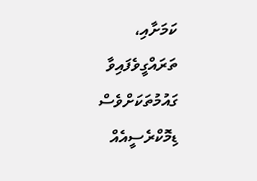ކަމަށާއި، ތަރައްގީވެފައިވާ ގައުމުތަކަށްވެސް ޑިމޮކްރެސީއެއް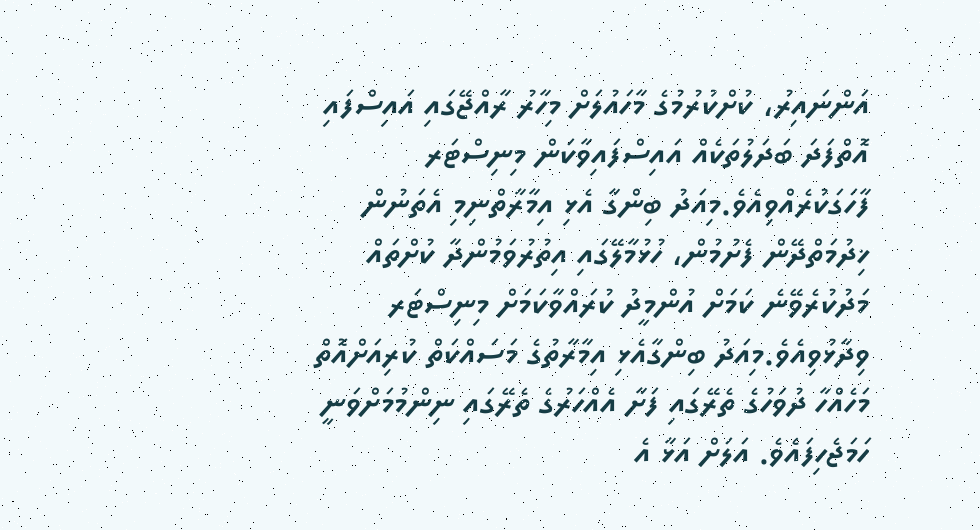އަންނައިރު، ކުށްކުރުމުގެ މާހައުލަށް މިހާރު ރާއްޖޭގައި އައިސްފައި އޮތްފަދަ ބަދަލުތަކެއް އައިސްފައިވާކަން މިނިސްޓަރ ފާހަގަކުރެއްވިއެވެ.މިއަދު ބިންގާ އެޅި އިމާރާތްނިމި އެތަނުން ޚިދުމަތްދޭން ފެށުމުން، ހުޅުމާލޭގައި އިތުރުވަމުންދާ ކުށްތައް މަދުކުރެވޭނެ ކަމަށް އުންމީދު ކުރައްވާކަމަށް މިނިސްޓަރ ވިދާޅުވިއެވެ.މިއަދު ބިންގާއެޅި އިމާރާތުގެ މަސައްކަތް ކުރިއަށްއޮތް މަހެއްހާ ދުވަހުގެ ތެރޭގައި ފަށާ އެއްހަރުގެ ތެރޭގައި ނިންމުމަށްވަނީ ހަމަޖެހިފައެވެ. އަލަށް އަޅާ އެ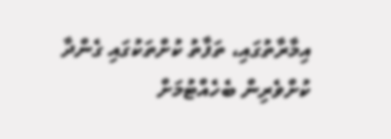އިމާރާތުގައި، ތަފާތު ކުށްތަކުގައި ގެންދާ ކުށްވެރިން ބެހެއްޓުމަށް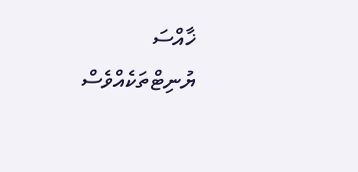ޚާއްސަ ޔުނިޓްތަކެއްވެސް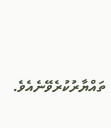ތައްޔާރުކުރެވޭނެއެވެ.